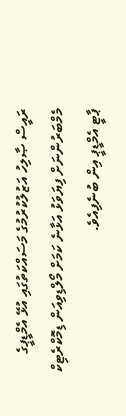ރައީސް ޞާލިހު އަޒުލުކުރުމުގެ މަސައްކަތުގައި އުޅޭ އެމްޑީޕީގެ މެމްބަރުންނަށް ފިޔަވަޅު އަޅާނެ ކަމަށް މޯލްޑިވިއަން ޑިމޮކްރެޓިކް ޕާޓީ އެމްޑީޕީ އިން ބުނެފިއެވެ.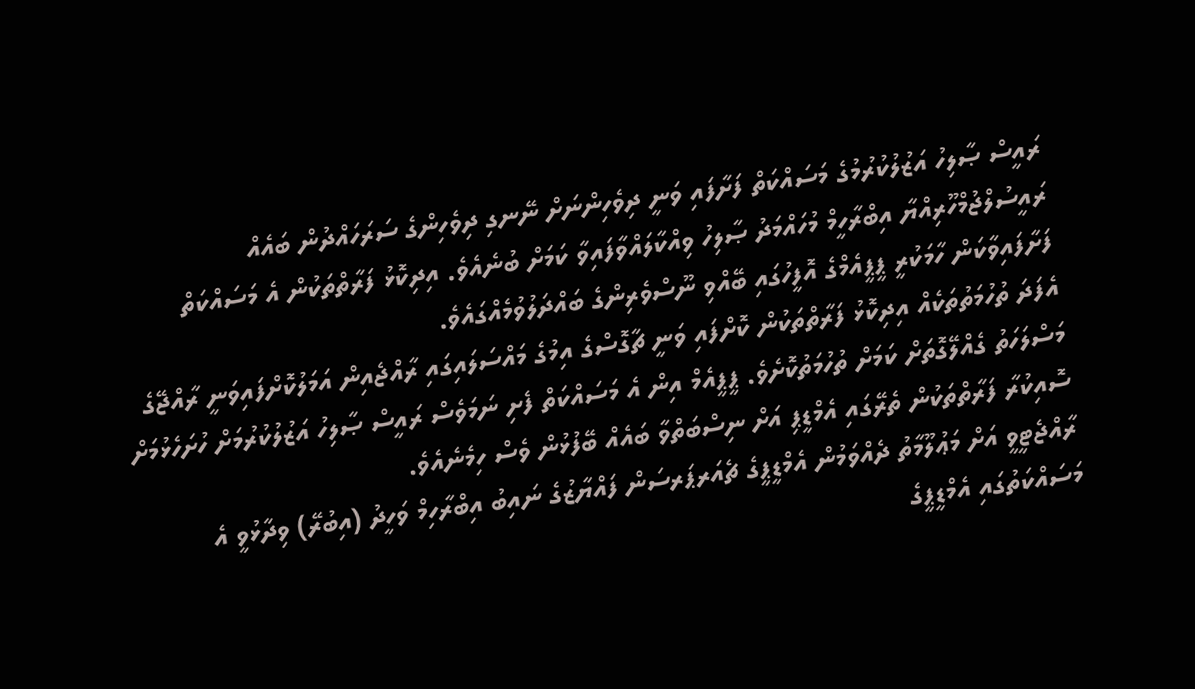ރައީސް ޞާލިހު އަޒުލުކުރުމުގެ މަސައްކަތް ފަށާފައި ވަނީ ދިވެހިންނަށް ނޭނގި ދިވެހިންގެ ސަރަހައްދުން ބައެއް ރައީސުލްޖުމްހޫރިއްޔާ އިބްރާހީމް މުހައްމަދު ޞާލިހު ވިއްކާލައްވާފައިވާ ކަމަށް ބުނެއެވެ. އިދިކޮޅު ފަރާތްތަކުން އެ މަސައްކަތް ފަށާފައިވާކަން ހާމަކުރީ ޕީޕީއެމްގެ އޮފީހުގައި ބޭއްވި ނޫސްވެރިންގެ ބައްދަލުވުމެއްގައެވެ.
އެފަދަ ތުހުމަތުތަކެއް އިދިކޮޅު ފަރާތްތަކުން ކޮށްފައި ވަނީ ޗާގޮސްގެ އިމުގެ މައްސަލައިގައި ރާއްޖެއިން އަމަލުކޮށްފައިވަނީ ރާއްޖޭގެ މަސްލަހަތު ގެއްލޭގޮތަށް ކަމަށް ތުހުމަތުކޮށެވެ. ޕީޕީއެމް އިން އެ މަސައްކަތް ފެށި ނަމަވެސް ރައީސް ޞާލިހު އަޒުލުކުރުމަށް ހުށަހެޅުމަށް ސޮއިކުރާ ފަރާތްތަކުން ތެރޭގައި އެމްޑީޕި އަށް ނިސްބަތްވާ ބައެއް ބޭފުޅުން ވެސް ހިމެނެއެވެ.
ރާއްޖެޓީވީ އަށް މަޢުލޫމާތު ދެއްވަމުން އެމްޑީޕީގެ ޗެއަރޕަރސަން ފައްޔާޒުގެ ނައިބު އިބްރާހިމް ވަހީދު (އިބުރޭ) ވިދާޅުވީ އެ މަސައްކަތުގައި އެމްޑީޕީގެ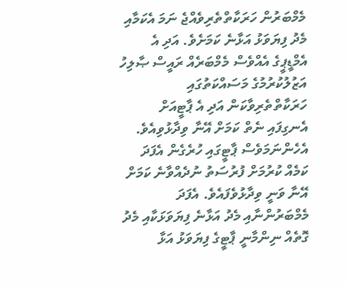މެމްބަރުން ހަރަކާތްތެރިވެއްޖެ ނަމަ އެކަމާއި މެދު ފިޔަވަޅު އަޅާނެ ކަމަށެވެ. އަދި އެ އެމްޑީޕީގެ އެއްވެސް މެމްބަރެއް ރައީސް ޞާލިހު އަޒުލުކުރުމުގެ މަސައްކަތުގައި ހަރަކާތްތެރިވާކަން އަދި އެ ޕާޓީއަށް އެނގިފައި ނެތް ކަމަށް އޭނާ ވިދާޅުވިއެވެ. އެހެންނަމަވެސް ޕާޓީގައި ހުރެގެން އެފަދަ ކަމެއް ކުރުމަށް ފުރުސަތު ނުދެއްވާނެ ކަމަށް އޭނާ ވަނީ ވިދާޅުވެފައެވެ. އެފަދަ މެމްބަރުންނާއި މެދު އަޅާނެ ފިޔަވަޅަކާއި މެދު ގޮތެއް ނިންމާނީ ޕާޓީގެ ފިޔަވަޅު އަޅާ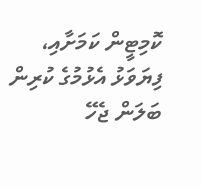ކޮމިޓީން ކަމަށާއި، ފިޔަވަޅު އެޅުމުގެ ކުރިން ބަލަން ޖެހޭ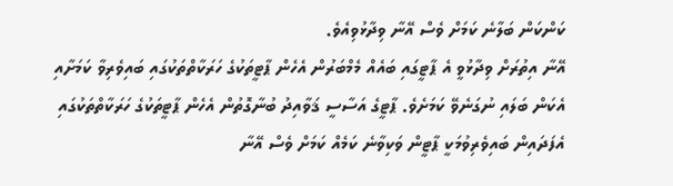ކަންކަން ބަލާނެ ކަމަށް ވެސް އޭނާ ވިދާޅުވިއެވެ.
އޭނާ އިތުރަށް ވިދާޅުވީ އެ ޕާޓީގައި ބައެއް މެމްބަރުން އެހެން ޕާޓީތަކުގެ ހަރަކާތްތަކުގައި ބައިވެރިވާ ކަމަށާއި އެކަން ބަލައި ނުގަނެވޭ ކަމަށެވެ. ޕާޓީގެ އަސާސީ ޤަވާއިދު ބުނާގޮތުން އެހެން ޕާޓީތަކުގެ ހަރަކާތްތަކުގައި އެފަދައިން ބައިވެރިވުމަކީ ޕާޓީން ވަކިވާނެ ކަމެއް ކަމަށް ވެސް އޭނާ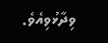ވިދާޅުވިއެވެ.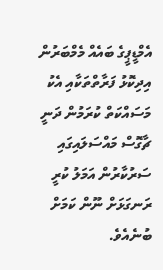އެމްޑީޕީގެ ބައެއް މެމްބަރުން އިދިކޮޅު ފަރާތްތަކާއި އެކު މަސައްކަތް ކުރަމުން ދަނީ ޗާގޮސް މައްސަލައިގައި ސަރުކާރުން އަމަލު ކުރީ ރަނގަޅަށް ނޫން ކަމަށް ބުނެއެވެ.